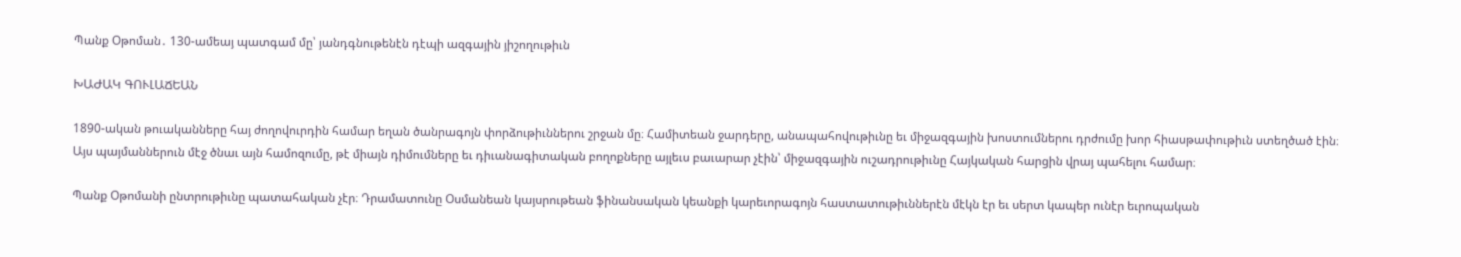Պանք Օթոման․ 130-ամեայ պատգամ մը՝ յանդգնութենէն դէպի ազգային յիշողութիւն

ԽԱԺԱԿ ԳՈՒԼԱՃԵԱՆ

1890-ական թուականները հայ ժողովուրդին համար եղան ծանրագոյն փորձութիւններու շրջան մը։ Համիտեան ջարդերը, անապահովութիւնը եւ միջազգային խոստումներու դրժումը խոր հիասթափութիւն ստեղծած էին։ Այս պայմաններուն մէջ ծնաւ այն համոզումը, թէ միայն դիմումները եւ դիւանագիտական բողոքները այլեւս բաւարար չէին՝ միջազգային ուշադրութիւնը Հայկական հարցին վրայ պահելու համար։

Պանք Օթոմանի ընտրութիւնը պատահական չէր։ Դրամատունը Օսմանեան կայսրութեան ֆինանսական կեանքի կարեւորագոյն հաստատութիւններէն մէկն էր եւ սերտ կապեր ունէր եւրոպական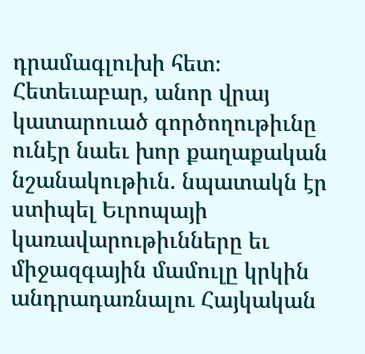դրամագլուխի հետ։ Հետեւաբար, անոր վրայ կատարուած գործողութիւնը ունէր նաեւ խոր քաղաքական նշանակութիւն. նպատակն էր ստիպել Եւրոպայի կառավարութիւնները եւ միջազգային մամուլը կրկին անդրադառնալու Հայկական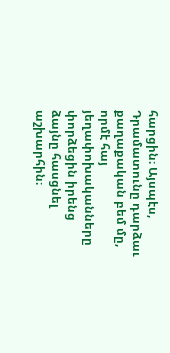հարցին։ Այսպէս, Դրամատունը դարձաւ քաղաքական բեմ մը, որմէ հայ յեղափոխականները փորձեցին իրենց ձայնը հասցնել աշխարհին։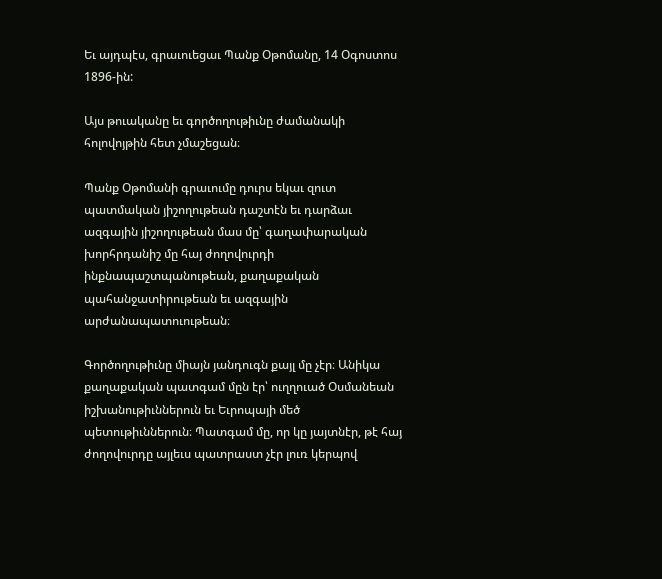Եւ այդպէս, գրաւուեցաւ Պանք Օթոմանը, 14 Օգոստոս 1896-ին:

Այս թուականը եւ գործողութիւնը ժամանակի հոլովոյթին հետ չմաշեցան։

Պանք Օթոմանի գրաւումը դուրս եկաւ զուտ պատմական յիշողութեան դաշտէն եւ դարձաւ ազգային յիշողութեան մաս մը՝ գաղափարական խորհրդանիշ մը հայ ժողովուրդի ինքնապաշտպանութեան, քաղաքական պահանջատիրութեան եւ ազգային արժանապատուութեան։

Գործողութիւնը միայն յանդուգն քայլ մը չէր։ Անիկա քաղաքական պատգամ մըն էր՝ ուղղուած Օսմանեան իշխանութիւններուն եւ Եւրոպայի մեծ պետութիւններուն։ Պատգամ մը, որ կը յայտնէր, թէ հայ ժողովուրդը այլեւս պատրաստ չէր լուռ կերպով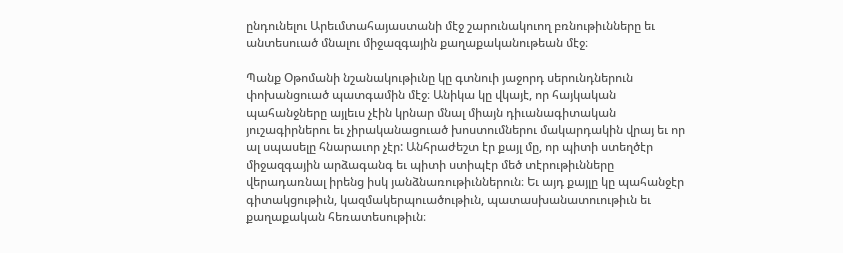ընդունելու Արեւմտահայաստանի մէջ շարունակուող բռնութիւնները եւ անտեսուած մնալու միջազգային քաղաքականութեան մէջ։

Պանք Օթոմանի նշանակութիւնը կը գտնուի յաջորդ սերունդներուն փոխանցուած պատգամին մէջ։ Անիկա կը վկայէ, որ հայկական պահանջները այլեւս չէին կրնար մնալ միայն դիւանագիտական յուշագիրներու եւ չիրականացուած խոստումներու մակարդակին վրայ եւ որ ալ սպասելը հնարաւոր չէր: Անհրաժեշտ էր քայլ մը, որ պիտի ստեղծէր միջազգային արձագանգ եւ պիտի ստիպէր մեծ տէրութիւնները վերադառնալ իրենց իսկ յանձնառութիւններուն։ Եւ այդ քայլը կը պահանջէր գիտակցութիւն, կազմակերպուածութիւն, պատասխանատուութիւն եւ քաղաքական հեռատեսութիւն։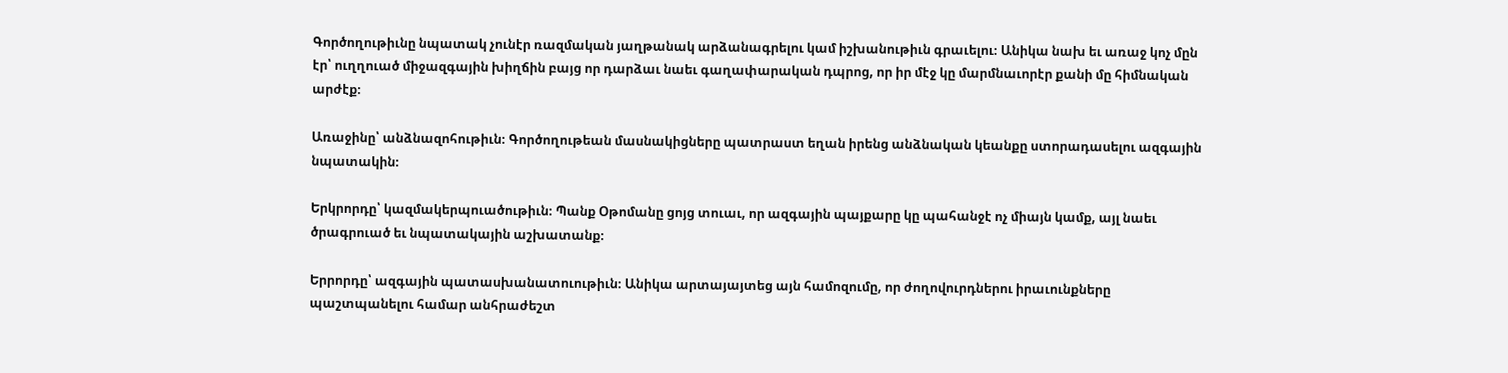Գործողութիւնը նպատակ չունէր ռազմական յաղթանակ արձանագրելու կամ իշխանութիւն գրաւելու։ Անիկա նախ եւ առաջ կոչ մըն էր՝ ուղղուած միջազգային խիղճին բայց որ դարձաւ նաեւ գաղափարական դպրոց, որ իր մէջ կը մարմնաւորէր քանի մը հիմնական արժէք։

Առաջինը՝ անձնազոհութիւն։ Գործողութեան մասնակիցները պատրաստ եղան իրենց անձնական կեանքը ստորադասելու ազգային նպատակին։

Երկրորդը՝ կազմակերպուածութիւն։ Պանք Օթոմանը ցոյց տուաւ, որ ազգային պայքարը կը պահանջէ ոչ միայն կամք, այլ նաեւ ծրագրուած եւ նպատակային աշխատանք։

Երրորդը՝ ազգային պատասխանատուութիւն։ Անիկա արտայայտեց այն համոզումը, որ ժողովուրդներու իրաւունքները պաշտպանելու համար անհրաժեշտ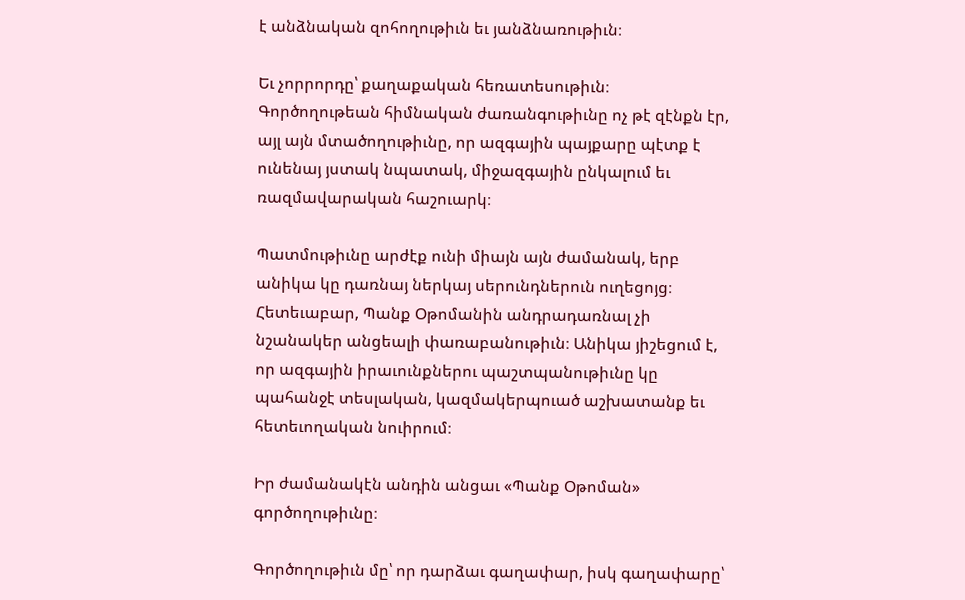է անձնական զոհողութիւն եւ յանձնառութիւն։

Եւ չորրորդը՝ քաղաքական հեռատեսութիւն։ Գործողութեան հիմնական ժառանգութիւնը ոչ թէ զէնքն էր, այլ այն մտածողութիւնը, որ ազգային պայքարը պէտք է ունենայ յստակ նպատակ, միջազգային ընկալում եւ ռազմավարական հաշուարկ։

Պատմութիւնը արժէք ունի միայն այն ժամանակ, երբ անիկա կը դառնայ ներկայ սերունդներուն ուղեցոյց։ Հետեւաբար, Պանք Օթոմանին անդրադառնալ չի նշանակեր անցեալի փառաբանութիւն։ Անիկա յիշեցում է, որ ազգային իրաւունքներու պաշտպանութիւնը կը պահանջէ տեսլական, կազմակերպուած աշխատանք եւ հետեւողական նուիրում։

Իր ժամանակէն անդին անցաւ «Պանք Օթոման» գործողութիւնը։

Գործողութիւն մը՝ որ դարձաւ գաղափար, իսկ գաղափարը՝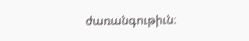ժառանգութիւն։